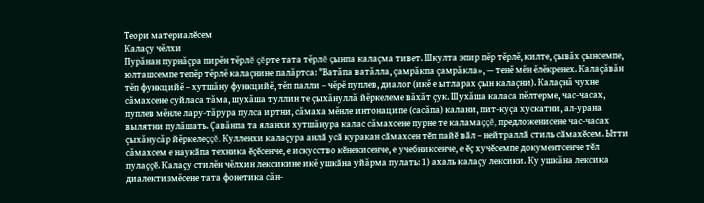Теори материалӗсем
Калаçу чĕлхи
Пурăнан пурнăçра пирĕн тĕрлĕ çĕрте тата тĕрлĕ çынпа калаçма тивет. Шкулта эпир пĕр тĕрлĕ, килте, çывăх çынсемпе, юлташсемпе тепĕр тĕрлĕ калаçнине палăртса: "Ватăпа ватăлла, çамрăкпа çамрăкла», — тенĕ мĕн ĕлĕкренех. Калаçăвăн тĕп функцийĕ – хутшăну функцийĕ, тĕп палли – чĕрĕ пуплев, диалог (икĕ е ытларах çын калаçни). Калаçнă чухне сăмахсене суйласа тăма, шухăша туллин те çыхăнуллă йĕркелеме вăхăт çук. Шухăша каласа пĕлтерме, час-часах, пуплев мĕнле лару-тăрура пулса иртни, сăмаха мĕнле интонаципе (сасăпа) калани, пит-куçа хускатни, ал-урана вылятни пулăшать. Çавăнпа та яланхи хутшăнура калас сăмахсене пурне те каламаççĕ, предложенисене час-часах çыхăнусăр йĕркелеççĕ. Кулленхи калаҫура анлӑ усӑ куракан сӑмахсен тӗп пайӗ вӑл – нейтраллӑ стиль сӑмахӗсем. Ытти сăмахсем е наукӑпа техника ӗҫӗсенче, е искусство кӗнекисенче, е учебниксенче, е ӗҫ хучӗсемпе документсенче тӗл пулаҫҫӗ. Калаҫу стилĕн чĕлхин лексикине икĕ ушкӑна уйăрма пулать: 1) ахаль калаçу лексики. Ку ушкăна лексика диалектизмĕсене тата фонетика сăн-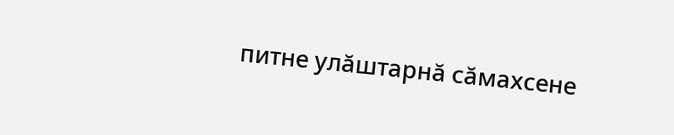питне улăштарнă сăмахсене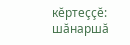кĕртеççĕ: шăнаршă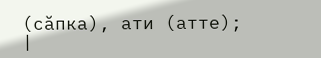(сăпка), ати (атте);
|